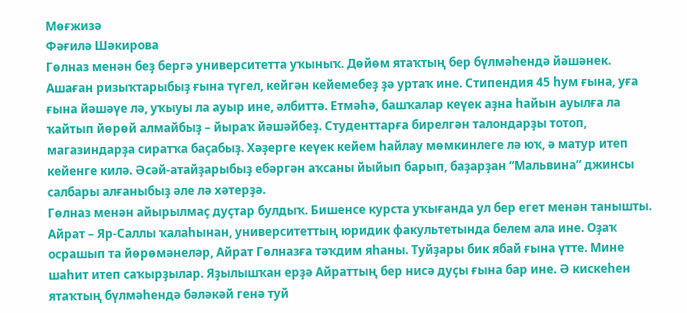Мөғжизә
Фәғилә Шәкирова
Гөлназ менән беҙ бергә университетта уҡыныҡ. Дөйөм ятаҡтың бер бүлмәһендә йәшәнек. Ашаған ризыҡтарыбыҙ ғына түгел, кейгән кейемебеҙ ҙә уртаҡ ине. Стипендия 45 һум ғына, уға ғына йәшәүе лә, уҡыуы ла ауыр ине, әлбиттә. Етмәһә, башҡалар кеүек аҙна һайын ауылға ла ҡайтып йөрөй алмайбыҙ – йыраҡ йәшәйбеҙ. Студенттарға бирелгән талондарҙы тотоп, магазиндарҙа сиратҡа баҫабыҙ. Хәҙерге кеүек кейем һайлау мөмкинлеге лә юҡ, ә матур итеп кейенге килә. Әсәй-атайҙарыбыҙ ебәргән аҡсаны йыйып барып, баҙарҙан “Мальвина” джинсы салбары алғаныбыҙ әле лә хәтерҙә.
Гөлназ менән айырылмаҫ дуҫтар булдыҡ. Бишенсе курста уҡығанда ул бер егет менән танышты. Айрат – Яр-Саллы ҡалаһынан, университеттың юридик факультетында белем ала ине. Оҙаҡ осрашып та йөрөмәнеләр, Айрат Гөлназға тәҡдим яһаны. Туйҙары бик ябай ғына үтте. Мине шаһит итеп саҡырҙылар. Яҙылышҡан ерҙә Айраттың бер нисә дуҫы ғына бар ине. Ә кискеһен ятаҡтың бүлмәһендә бәләкәй генә туй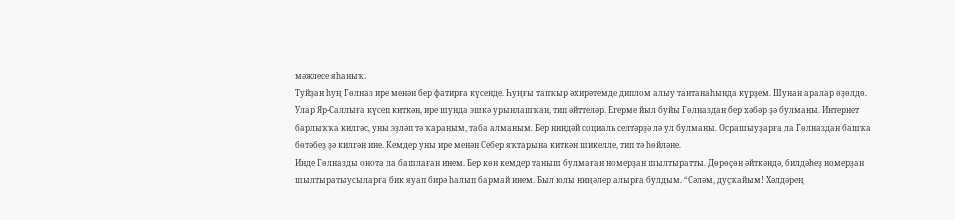мәжлесе яһаныҡ.
Туйҙан һуң Гөлназ ире менән бер фатирға күсенде. Һуңғы тапҡыр әхирәтемде диплом алыу тантанаһында күрҙем. Шунан аралар өҙөлдө. Улар Яр-Саллыға күсеп киткән, ире шунда эшкә урынлашҡан, тип әйттеләр. Егерме йыл буйы Гөлназдан бер хәбәр ҙә булманы. Интернет барлыҡҡа килгәс, уны эҙләп тә ҡараным, таба алманым. Бер ниндәй социаль селтәрҙә лә ул булманы. Осрашыуҙарға ла Гөлназдан башҡа бөтәбеҙ ҙә килгән ине. Кемдер уны ире менән Себер яҡтарына киткән шикелле, тип тә һөйләне.
Инде Гөлназды онота ла башлаған инем. Бер көн кемдер таныш булмаған номерҙан шылтыратты. Дөрөҫөн әйткәндә, билдәһеҙ номерҙан шылтыратыусыларға бик яуап бирә һалып бармай инем. Был юлы ниңәлер алырға булдым. “Сәләм, дуҫҡайым! Хәлдәрең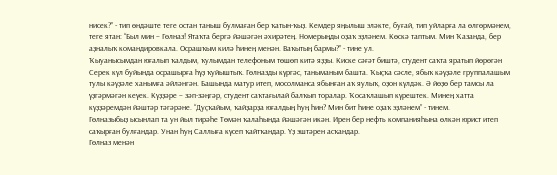нисек?” - тип өндәште теге остан таныш булмаған бер ҡатын-ҡыҙ. Кемдер яңылыш эләкте, буғай, тип уйларға ла өлгөрмәнем, теге ятан: “Был мин – Гөлназ! Ятаҡта бергә йәшәгән әхирәтең. Номерыңды оҙаҡ эҙләнем. Көскә таптым. Мин Ҡазанда, бер аҙналыҡ командировкала. Осрашҡым килә һинең менән. Ваҡытың бармы?” - тине ул.
Ҡыуанысымдан юғалып ҡалдым, ҡулымдан телефоным төшөп китә яҙҙы. Киске сәғәт биштә, студент саҡта яратып йөрөгән Серек күл буйында осрашырға һүҙ ҡуйыштыҡ. Гөлназды күргәс, таныманым башта. Ҡыҫҡа сәсле, ябыҡ кәүҙәле группалашым тулы кәүҙәле ханымға әйләнгән. Башында матур итеп, мосолманса ябынған аҡ яулыҡ, оҙон күлдәк. Ә йөҙө бер тамсы ла үҙгәрмәгән кеүек. Күҙҙәре – зәп-зәңгәр, студент саҡтағылай балҡып торалар. Ҡосаҡлашып күрештек. Минең хатта күҙҙәремдән йәштәр тәгәрәне. “Дуҫҡайым, ҡайҙарҙа юғалдың һуң һин? Мин бит һине оҙаҡ эҙләнем” - тинем.
Гөлназыбыҙ ысынлап та ун йыл тирәһе Төмән ҡалаһында йәшәгән икән. Ирен бер нефть компанияһына өлкән юрист итеп саҡырған булғандар. Унан һуң Саллыға күсеп ҡайтҡандар. Үҙ эштәрен асҡандар.
Гөлназ менән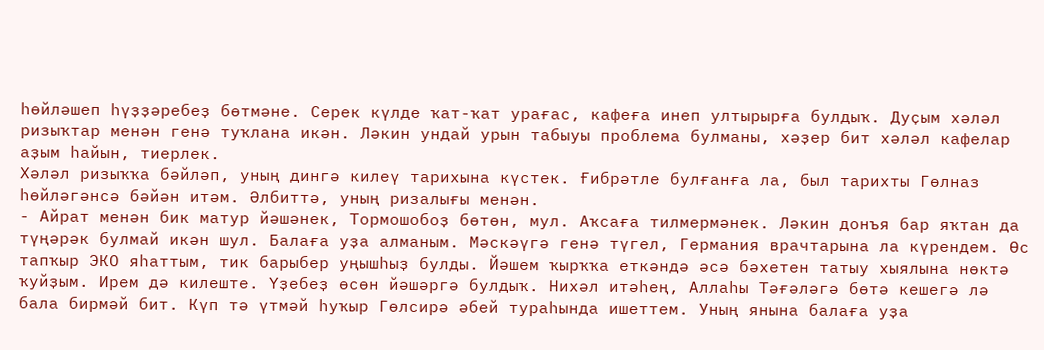һөйләшеп һүҙҙәребеҙ бөтмәне. Серек күлде ҡат-ҡат урағас, кафеға инеп ултырырға булдыҡ. Дуҫым хәләл ризыҡтар менән генә туҡлана икән. Ләкин ундай урын табыуы проблема булманы, хәҙер бит хәләл кафелар аҙым һайын, тиерлек.
Хәләл ризыҡҡа бәйләп, уның дингә килеү тарихына күстек. Ғибрәтле булғанға ла, был тарихты Гөлназ һөйләгәнсә бәйән итәм. Әлбиттә, уның ризалығы менән.
- Айрат менән бик матур йәшәнек, Тормошобоҙ бөтөн, мул. Аҡсаға тилмермәнек. Ләкин донъя бар яҡтан да түңәрәк булмай икән шул. Балаға уҙа алманым. Мәскәүгә генә түгел, Германия врачтарына ла күрендем. Өс тапҡыр ЭКО яһаттым, тик барыбер уңышһыҙ булды. Йәшем ҡырҡҡа еткәндә әсә бәхетен татыу хыялына нөктә ҡуйҙым. Ирем дә килеште. Үҙебеҙ өсөн йәшәргә булдыҡ. Нихәл итәһең, Аллаһы Тәғәләгә бөтә кешегә лә бала бирмәй бит. Күп тә үтмәй һуҡыр Гөлсирә әбей тураһында ишеттем. Уның янына балаға уҙа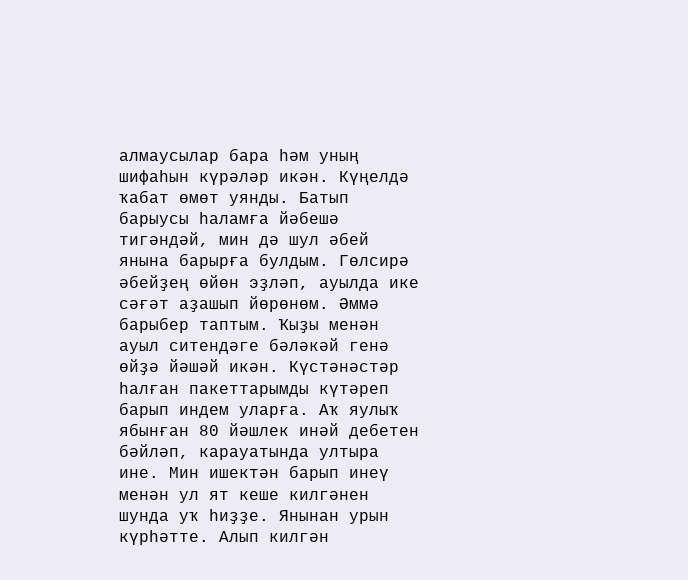алмаусылар бара һәм уның шифаһын күрәләр икән. Күңелдә ҡабат өмөт уянды. Батып барыусы һаламға йәбешә тигәндәй, мин дә шул әбей янына барырға булдым. Гөлсирә әбейҙең өйөн эҙләп, ауылда ике сәғәт аҙашып йөрөнөм. Әммә барыбер таптым. Ҡыҙы менән ауыл ситендәге бәләкәй генә өйҙә йәшәй икән. Күстәнәстәр һалған пакеттарымды күтәреп барып индем уларға. Аҡ яулыҡ ябынған 80 йәшлек инәй дебетен бәйләп, карауатында ултыра ине. Мин ишектән барып инеү менән ул ят кеше килгәнен шунда уҡ һиҙҙе. Янынан урын күрһәтте. Алып килгән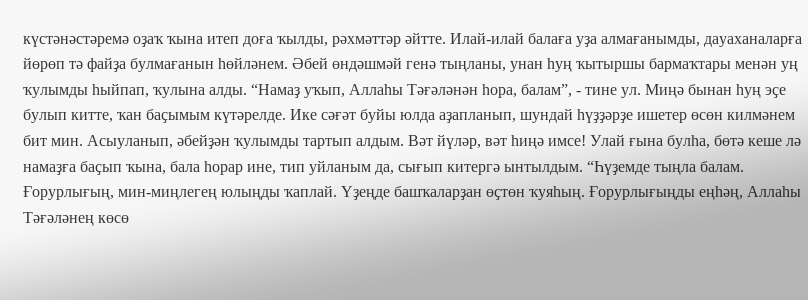күстәнәстәремә оҙаҡ ҡына итеп доға ҡылды, рәхмәттәр әйтте. Илай-илай балаға уҙа алмағанымды, дауаханаларға йөрөп тә файҙа булмағанын һөйләнем. Әбей өндәшмәй генә тыңланы, унан һуң ҡытыршы бармаҡтары менән уң ҡулымды һыйпап, ҡулына алды. “Намаҙ уҡып, Аллаһы Тәғәләнән һора, балам”, - тине ул. Миңә бынан һуң эҫе булып китте, ҡан баҫымым күтәрелде. Ике сәғәт буйы юлда аҙапланып, шундай һүҙҙәрҙе ишетер өсөн килмәнем бит мин. Асыуланып, әбейҙән ҡулымды тартып алдым. Вәт йүләр, вәт һиңә имсе! Улай ғына булһа, бөтә кеше лә намаҙға баҫып ҡына, бала һорар ине, тип уйланым да, сығып китергә ынтылдым. “Һүҙемде тыңла балам. Ғорурлығың, мин-миңлегең юлыңды ҡаплай. Үҙеңде башҡаларҙан өҫтөн ҡуяһың. Ғорурлығыңды еңһәң, Аллаһы Тәғәләнең көсө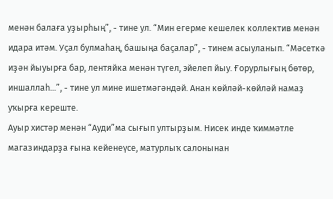менән балаға уҙырһың”, - тине ул. “Мин егерме кешелек коллектив менән идара итәм. Уҫал булмаһаң, башыңа баҫалар”, - тинем асыуланып. “Мәсеткә иҙән йыуырға бар, лентяйка менән түгел, эйелеп йыу. Ғорурлығың бөтөр, иншаллаһ...”, - тине ул мине ишетмәгәндәй. Анан көйләй-көйләй намаҙ уҡырға кереште.
Ауыр хистәр менән “Ауди”ма сығып ултырҙым. Нисек инде ҡиммәтле магазиндарҙа ғына кейенеүсе, матурлыҡ салонынан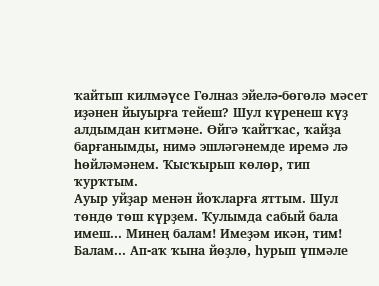ҡайтып килмәүсе Гөлназ эйелә-бөгөлә мәсет иҙәнен йыуырға тейеш? Шул күренеш күҙ алдымдан китмәне. Өйгә ҡайтҡас, ҡайҙа барғанымды, нимә эшләгәнемде иремә лә һөйләмәнем. Ҡысҡырып көлөр, тип ҡурҡтым.
Ауыр уйҙар менән йоҡларға яттым. Шул төндө төш күрҙем. Ҡулымда сабый бала имеш... Минең балам! Имеҙәм икән, тим! Балам... Ап-аҡ ҡына йөҙлө, һурып үпмәле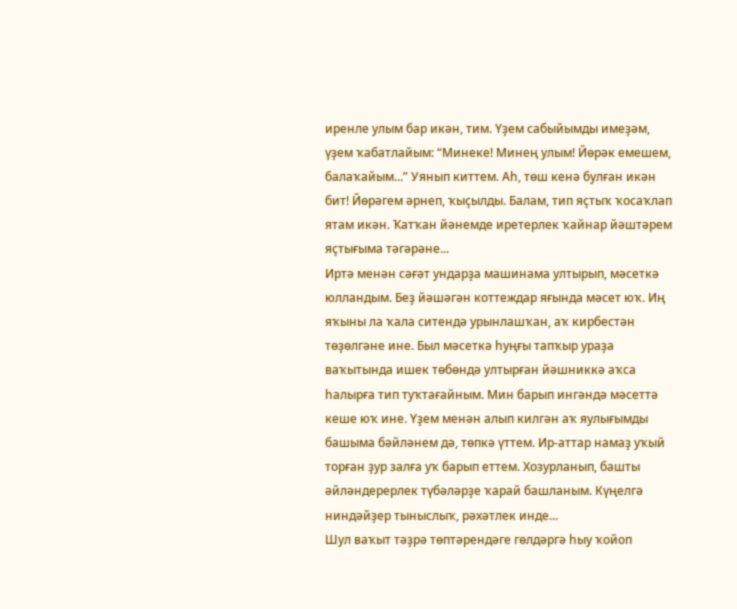иренле улым бар икән, тим. Үҙем сабыйымды имеҙәм, үҙем ҡабатлайым: “Минеке! Минең улым! Йөрәк емешем, балаҡайым...” Уянып киттем. Аһ, төш кенә булған икән бит! Йөрәгем әрнеп, ҡыҫылды. Балам, тип яҫтыҡ ҡосаҡлап ятам икән. Ҡатҡан йәнемде иретерлек ҡайнар йәштәрем яҫтығыма тәгәрәне...
Иртә менән сәғәт ундарҙа машинама ултырып, мәсеткә юлландым. Беҙ йәшәгән коттеждар яғында мәсет юҡ. Иң яҡыны ла ҡала ситендә урынлашҡан, аҡ кирбестән төҙөлгәне ине. Был мәсеткә һуңғы тапҡыр ураҙа ваҡытында ишек төбөндә ултырған йәшниккә аҡса һалырға тип туҡтағайным. Мин барып ингәндә мәсеттә кеше юҡ ине. Үҙем менән алып килгән аҡ яулығымды башыма бәйләнем дә, төпкә үттем. Ир-аттар намаҙ уҡый торған ҙур залға уҡ барып еттем. Хозурланып, башты әйләндерерлек түбәләрҙе ҡарай башланым. Күңелгә ниндәйҙер тыныслыҡ, рәхәтлек инде...
Шул ваҡыт тәҙрә төптәрендәге гөлдәргә һыу ҡойоп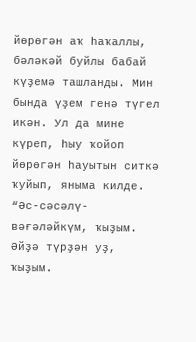йөрөгән аҡ һаҡаллы, бәләкәй буйлы бабай күҙемә ташланды. Мин бында үҙем генә түгел икән. Ул да мине күреп, һыу ҡойоп йөрөгән һауытын ситкә ҡуйып, яныма килде. “Әс-сәсәлү-вәғәләйкүм, ҡыҙым. Әйҙә түрҙән уҙ, ҡыҙым.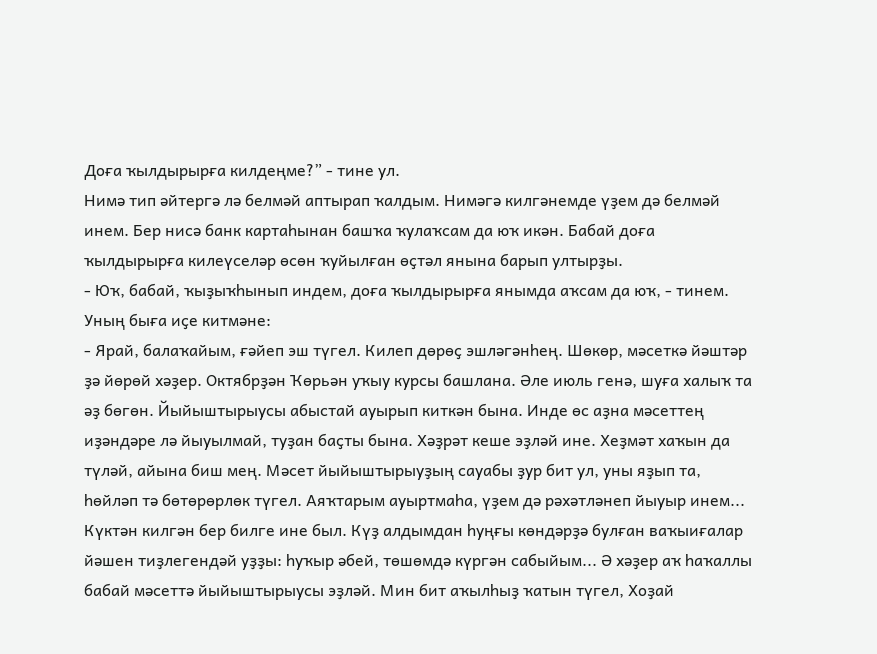Доға ҡылдырырға килдеңме?” - тине ул.
Нимә тип әйтергә лә белмәй аптырап ҡалдым. Нимәгә килгәнемде үҙем дә белмәй инем. Бер нисә банк картаһынан башҡа ҡулаҡсам да юҡ икән. Бабай доға ҡылдырырға килеүселәр өсөн ҡуйылған өҫтәл янына барып ултырҙы.
- Юҡ, бабай, ҡыҙыҡһынып индем, доға ҡылдырырға янымда аҡсам да юҡ, - тинем.
Уның быға иҫе китмәне:
- Ярай, балаҡайым, ғәйеп эш түгел. Килеп дөрөҫ эшләгәнһең. Шөкөр, мәсеткә йәштәр ҙә йөрөй хәҙер. Октябрҙән Ҡөрьән уҡыу курсы башлана. Әле июль генә, шуға халыҡ та әҙ бөгөн. Йыйыштырыусы абыстай ауырып киткән бына. Инде өс аҙна мәсеттең иҙәндәре лә йыуылмай, туҙан баҫты бына. Хәҙрәт кеше эҙләй ине. Хеҙмәт хаҡын да түләй, айына биш мең. Мәсет йыйыштырыуҙың сауабы ҙур бит ул, уны яҙып та, һөйләп тә бөтөрөрлөк түгел. Аяҡтарым ауыртмаһа, үҙем дә рәхәтләнеп йыуыр инем...
Күктән килгән бер билге ине был. Күҙ алдымдан һуңғы көндәрҙә булған ваҡыиғалар йәшен тиҙлегендәй уҙҙы: һуҡыр әбей, төшөмдә күргән сабыйым... Ә хәҙер аҡ һаҡаллы бабай мәсеттә йыйыштырыусы эҙләй. Мин бит аҡылһыҙ ҡатын түгел, Хоҙай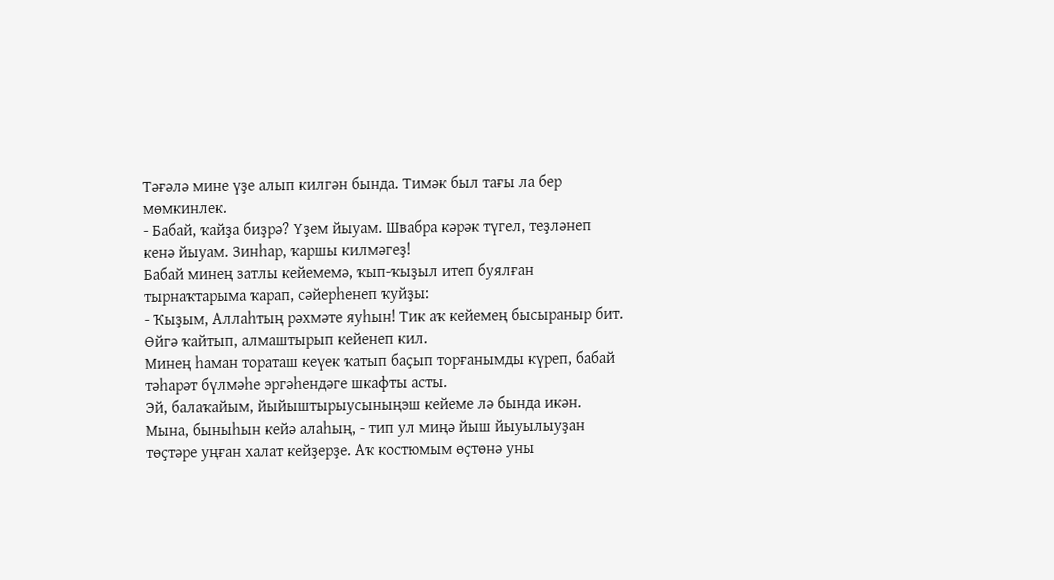Тәғәлә мине үҙе алып килгән бында. Тимәк был тағы ла бер мөмкинлек.
- Бабай, ҡайҙа биҙрә? Үҙем йыуам. Швабра кәрәк түгел, теҙләнеп кенә йыуам. Зинһар, ҡаршы килмәгеҙ!
Бабай минең затлы кейемемә, ҡып-ҡыҙыл итеп буялған тырнаҡтарыма ҡарап, сәйерһенеп ҡуйҙы:
- Ҡыҙым, Аллаһтың рәхмәте яуһын! Тик аҡ кейемең бысыраныр бит. Өйгә ҡайтып, алмаштырып кейенеп кил.
Минең һаман тораташ кеүек ҡатып баҫып торғанымды күреп, бабай тәһарәт бүлмәһе эргәһендәге шкафты асты.
Эй, балаҡайым, йыйыштырыусыныңэш кейеме лә бында икән. Мына, быныһын кейә алаһың, - тип ул миңә йыш йыуылыуҙан төҫтәре уңған халат кейҙерҙе. Аҡ костюмым өҫтөнә уны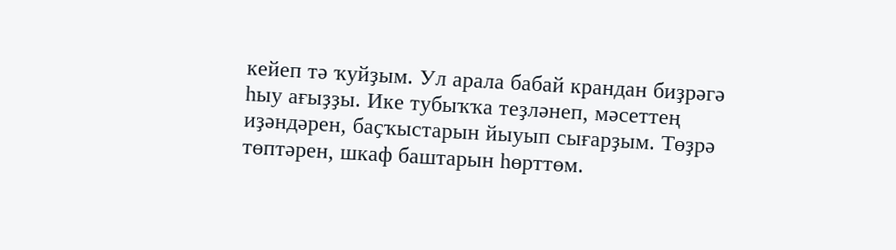кейеп тә ҡуйҙым. Ул арала бабай крандан биҙрәгә һыу ағыҙҙы. Ике тубыҡҡа теҙләнеп, мәсеттең иҙәндәрен, баҫҡыстарын йыуып сығарҙым. Төҙрә төптәрен, шкаф баштарын һөрттөм.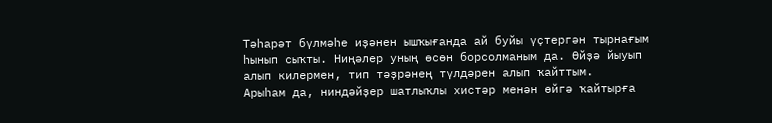Тәһарәт бүлмәһе иҙәнен ышҡығанда ай буйы үҫтергән тырнағым һынып сыҡты. Ниңәлер уның өсөн борсолманым да. Өйҙә йыуып алып килермен, тип тәҙрәнең түлдәрен алып ҡайттым.
Арыһам да, ниндәйҙер шатлыҡлы хистәр менән өйгә ҡайтырға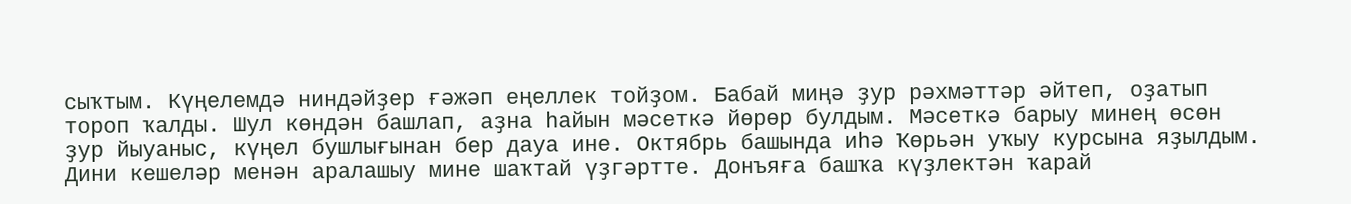сыҡтым. Күңелемдә ниндәйҙер ғәжәп еңеллек тойҙом. Бабай миңә ҙур рәхмәттәр әйтеп, оҙатып тороп ҡалды. Шул көндән башлап, аҙна һайын мәсеткә йөрөр булдым. Мәсеткә барыу минең өсөн ҙур йыуаныс, күңел бушлығынан бер дауа ине. Октябрь башында иһә Ҡөрьән уҡыу курсына яҙылдым. Дини кешеләр менән аралашыу мине шаҡтай үҙгәртте. Донъяға башҡа күҙлектән ҡарай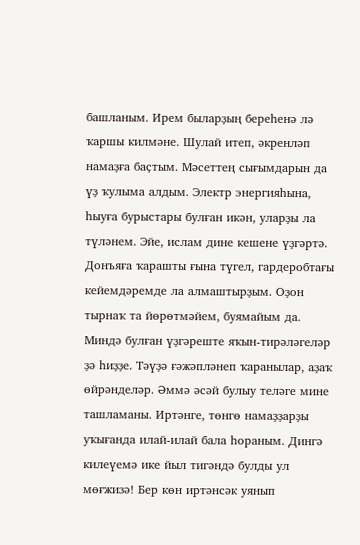башланым. Ирем быларҙың береһенә лә ҡаршы килмәне. Шулай итеп, әкренләп намаҙға баҫтым. Мәсеттең сығымдарын да үҙ ҡулыма алдым. Электр энергияһына, һыуға бурыстары булған икән, уларҙы ла түләнем. Эйе, ислам дине кешене үҙгәртә. Донъяға ҡарашты ғына түгел, гардеробтағы кейемдәремде ла алмаштырҙым. Оҙон тырнаҡ та йөрөтмәйем, буямайым да. Миндә булған үҙгәреште яҡын-тирәләгеләр ҙә һиҙҙе. Тәүҙә ғәжәпләнеп ҡаранылар, аҙаҡ өйрәнделәр. Әммә әсәй булыу теләге мине ташламаны. Иртәнге, төнгө намаҙҙарҙы уҡығанда илай-илай бала һораным. Дингә килеүемә ике йыл тигәндә булды ул мөғжизә! Бер көн иртәнсәк уянып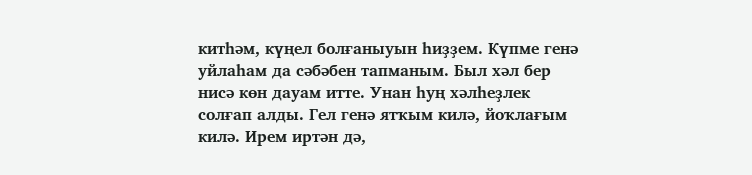китһәм, күңел болғаныуын һиҙҙем. Күпме генә уйлаһам да сәбәбен тапманым. Был хәл бер нисә көн дауам итте. Унан һуң хәлһеҙлек солғап алды. Гел генә ятҡым килә, йоҡлағым килә. Ирем иртән дә,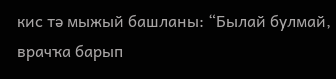кис тә мыжый башланы: “Былай булмай, врачҡа барып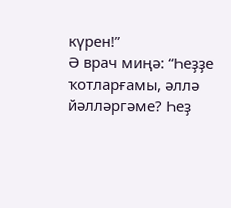күрен!”
Ә врач миңә: “Һеҙҙе ҡотларғамы, әллә йәлләргәме? Һеҙ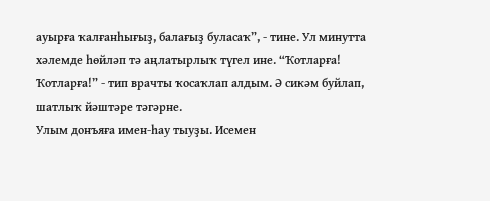ауырға ҡалғанһығыҙ, балағыҙ буласаҡ”, - тине. Ул минутта хәлемде һөйләп тә аңлатырлыҡ түгел ине. “Ҡотларға! Ҡотларға!” - тип врачты ҡосаҡлап алдым. Ә сикәм буйлап, шатлыҡ йәштәре тәгәрне.
Улым донъяға имен-һау тыуҙы. Исемен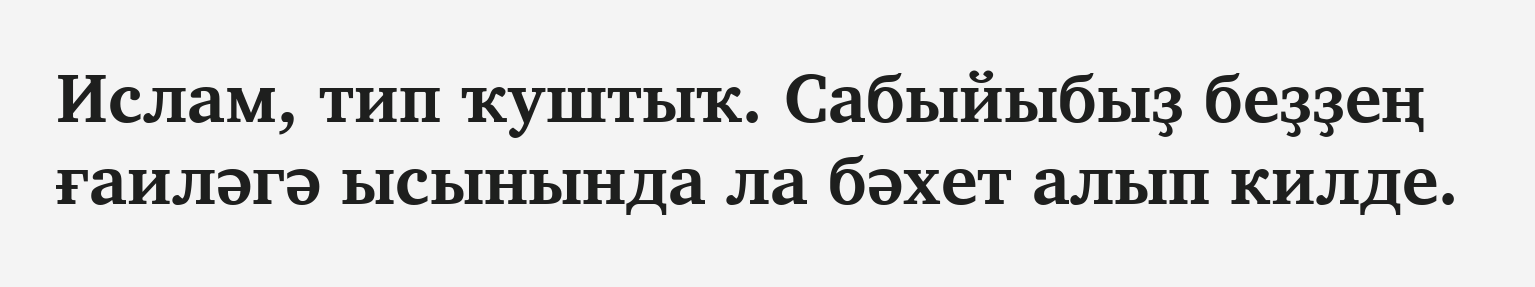Ислам, тип ҡуштыҡ. Сабыйыбыҙ беҙҙең ғаиләгә ысынында ла бәхет алып килде.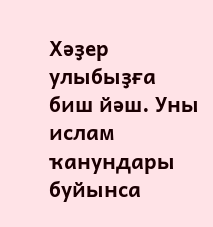Хәҙер улыбыҙға биш йәш. Уны ислам ҡанундары буйынса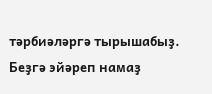тәрбиәләргә тырышабыҙ. Беҙгә эйәреп намаҙ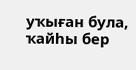уҡыған була, ҡайһы бер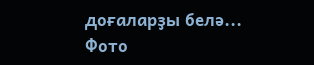доғаларҙы белә...
Фото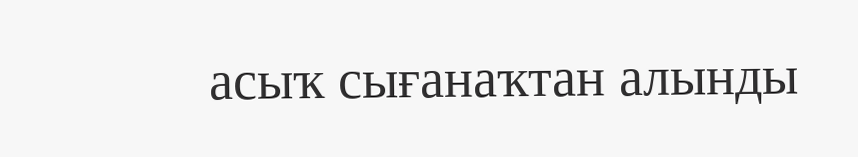асыҡ сығанаҡтан алынды